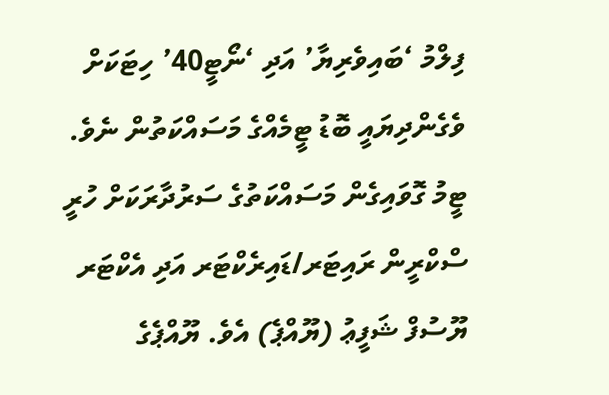ފިލްމު ‘ބައިވެރިޔާ’ އަދި ‘ނޯޓީ40’ ހިޓަކަށް ވެގެންދިޔައީ ބޮޑު ޓީމެއްގެ މަސައްކަތުން ނެވެ. ޓީމު ގޮވައިގެން މަސައްކަތުގެ ސަރުދާރަކަށް ހުރީ ސްކްރީން ރައިޓަރ/ޑައިރެކްޓަރ އަދި އެކްޓަރ ޔޫސުފް ޝަފީޢު (ޔޫއްޕެ) އެވެ. ޔޫއްޕެގެ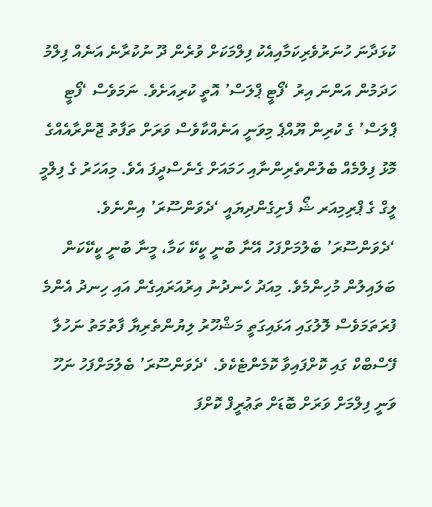ކުޅަދާނަ ހުނަރުވެރިކަމާއިއެކު ފިލްމަކަށް ވުރެން ދޫ ނުކުރާނެ އަނެއް ފިލްމު ހަދަމުން އަންނަ އިރު ‘ފޯޓީ ޕްލަސް’ އޮތީ ކުރިއަށެވެ. ނަމަވެސް ‘ފޯޓީ ޕްލަސް’ ގެ ކުރިން ޔޫއްޕެ މިވަނީ އަނެއްކާވެސް ވަރަށް ތަފާތު ޖޮންރާއެއްގެ މޮޅު ފިލްމެއް ބެލުންތެރިންނާއި ހަމައަށް ގެނެސްދީފަ އެވެ. މިއަހަރު ގެ ފިލްމީ ލީގް ގެ ޕްރިމިއަރ ޝޯ ފެށިގެންދިޔައީ ‘ދެވަންސޫރަ’ އިންނެވެ.
‘ދެވަންސޫރަ’ ބެލުމަށްފަހު އޭނާ ބުނީ ކީކޭ ކަމާ، މީނާ ބުނީ ކީކޭކަން ބަލައިލުން މުހިންމެވެ. މިއަދު ހެނދުނު އިރުއަރައިގެން އައި ހިނދު އެންމެ ފުރަތަމަވެސް ލޮލުގައި އަޅައިގަތީ މަޝްހޫރު ލިޔުންތެރިޔާ ފާތުމަތު ނަހުލާ ފޭސްބްކް ގައި ކޮށްފައިވާ ކޮމެންޓެކެވެ. ‘ދެވަންސޫރަ’ ބެލުމަށްފަހު ނަހޫ ވަނީ ފިލްމަށް ވަރަށް ބޮޑަށް ތަޢުރީފް ކޮށްފަ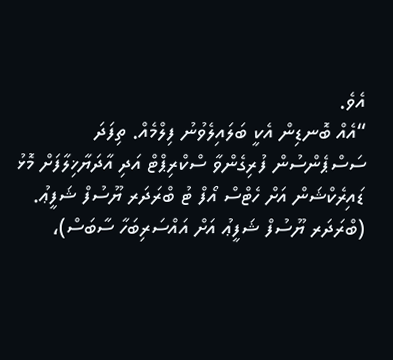އެވެ.
“އެއް ބޮނޑިން އެކީ ބަލައިލެވުނު ފިލްމެއް. ތިފަދަ ސަސްޕެންސުން ފުރިގެންވާ ސްކްރިޕްޓް އަދި އާދަޔާޚިލާފަށް މޮޅު ޑައިރެކްޝަން އަށް ހެޓްސް އޯފް ޓު ބްރަދަރ ޔޫސުފް ޝަފީޢު. (ބްރަދަރ ޔޫސުފް ޝަފީޢު އަށް އައްސަރިބަހާ ސާބަސް)،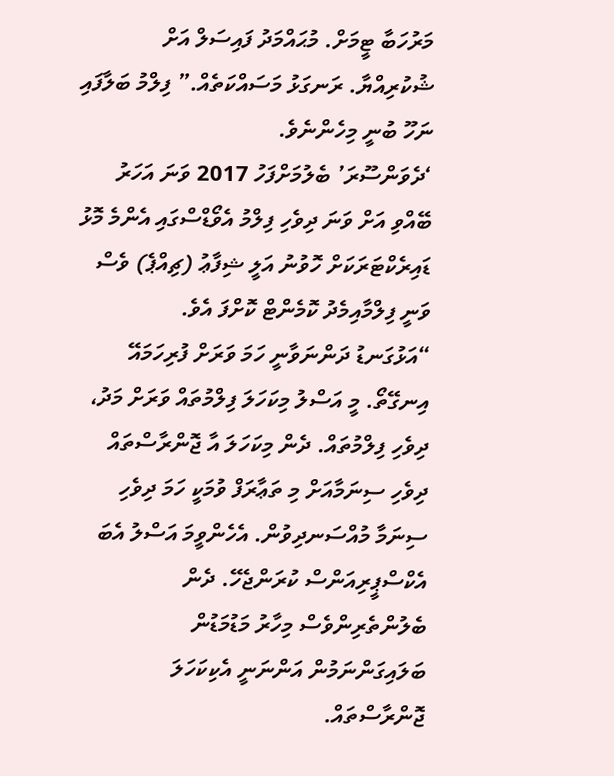މަރުހަބާ ޓީމަށް. މުޙައްމަދު ފައިސަލް އަށް ޝުކުރިއްޔާ. ރަނގަޅު މަސައްކަތެއް.” ފިލްމު ބަލާފައި ނަހޫ ބުނީ މިހެންނެވެ.
‘ދެވަންސޫރަ’ ބެލުމަށްފަހު 2017 ވަނަ އަހަރު ބޭއްވި އަށް ވަނަ ދިވެހި ފިލްމު އެވޯޑްސްގައި އެންމެ މޮޅު ޑައިރެކްޓަރަކަށް ހޮވުނު އަލީ ޝިފާޢު (ޗިއްޕެ) ވެސް ވަނީ ފިލްމާއިމެދު ކޮމެންޓް ކޮށްފަ އެވެ.
“އަޅުގަނޑު ދަންނަވާނީ ހަމަ ވަރަށް ފުރިހަމައޭ އިނގޭތޯ. މީ އަސްލު މިކަހަލަ ފިލްމުތައް ވަރަށް މަދު، ދިވެހި ފިލްމުތައް. ދެން މިކަހަލަ އާ ޖޮންރާސްތައް ދިވެހި ސިނަމާއަށް މި ތަޢާރަފް ވުމަކީ ހަމަ ދިވެހި ސިނަމާ މުއްސަނދިވުން. އެހެންވީމަ އަސްލު އެބަ އެކްސްޕީރިއަންސް ކުރަންޖެހޭ. ދެން ބެލުންތެރިންވެސް މިހާރު މަޑުމަޑުން ބަލައިގަންނަމުން އަންނަނީ އެކިކަހަލަ ޖޮންރާސްތައް.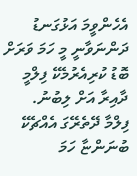އެހެންވީމަ އަޅުގަނޑު ދަންނަވާނީ މީ ހަމަ ވަރަށް ބޮޑު ކުރިއެރުމެކޭ ފިލްމީ ދާއިރާ އަށް ލިބުނު.  ފިލްމާ ދޭތެރޭގަ އެއްޗެކޭ ބުނަންޏާ ހަމަ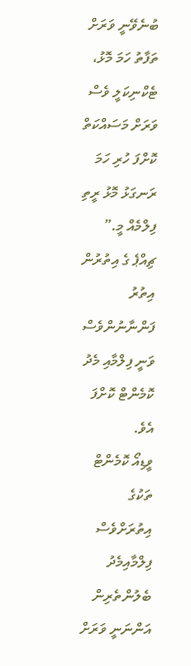ބުނެވޭނީ ވަރަށް ތަފާތު ހަމަ މޮޅު، ޓެކްނިކަލީ ވެސް ވަރަށް މަސައްކަތް ކޮށްފަ ހުރި ހަމަ ރަނގަޅު މޮޅު ރީތި ފިލްމެއް މީ.” ޗިއްޕެ ގެ އިތުރުން އިތުރު ފަންނާނުންވެސް ވަނީ ފިލްމާއި މެދު ކޮމެންޓް ކޮށްފަ އެވެ.
ވީޑިއޯ ކޮމެންޓް ތަކުގެ އިތުރަށްވެސް ފިލްމާއިމެދު ބެލުންތެރިން އަންނަނީ ވަރަށް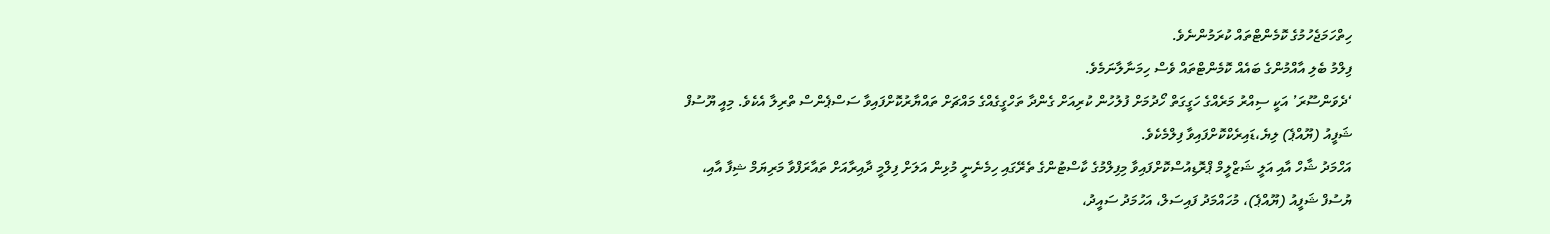ހިތްހަމަޖެހުމުގެ ކޮމެންޓްތައް ކުރަމުންނެވެ.
ފިލްމު ބެލި އާއްމުންގެ ބައެއް ކޮމެންޓްތައް ވެސް ހިމަނާލާނަމެވެ.
‘ދެވަންސޫރަ’ އަކީ ސިއްރު މަރެއްގެ ހަގީގަތް ހޯދުމަށް ފުލުހުން ކުރިއަށް ގެންދާ ތަހްގީގެއްގެ މައްޗަށް ތައްޔާރުކޮށްފައިވާ ސަސްޕެންސް ތްރިލާ އެކެވެ. މިއީ ޔޫސުފް ޝަފީއު (ޔޫއްޕެ) ލިޔެ،ޑައިރެކްކޮށްފައިވާ ފިލްމެކެވެ.
އަހްމަދު ޝާހް އާއި އަލީ ޝަޒްލީމް ޕްރޮޑިއުސްކޮށްފައިވާ މިފިލްމުގެ ކާސްޓުންގެ ތެރޭގައި ހިމެނެނީ މުޅިން އަލަށް ފިލްމީ ދާއިރާއަށް ތައާރަފްވާ މަރިޔަމް ޝިފާ އާއި، ޔުސުފް ޝަފީއު (ޔޫއްޕެ)، މުހައްމަދު ފައިސަލް، އަހުމަދު ސައީދު،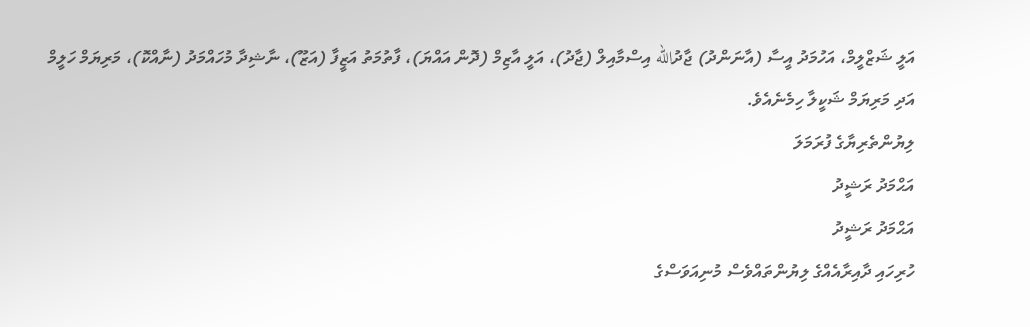އަލީ ޝަޒްލީމް، އަހުމަދު އީސާ (އާނަންދު) ޖާދުالله އިސްމާއިލް (ޖާދު)، އަލީ އާޒިމް (ދޮން އައްޔަ)، ފާތުމަތު އަޒީފާ (އަޒޫ)، ނާޝިދާ މުހައްމަދު (ނާއްކޮ)، މަރިޔަމް ހަލީމް އަދި މަރިޔަމް ޝަކީލާ ހިމެނެއެވެ.
ލިޔުންތެރިޔާގެ ފުރަމަލަ
އަޙްމަދު ރަޝީދު
އަޙްމަދު ރަޝީދު
ހުރިހައި ދާއިރާއެއްގެ ލިޔުންތައްވެސް މުނިއަވަސްގެ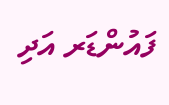ފައުންޑަރ އަދި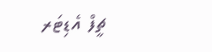ޗީފް އެޑިޓަރ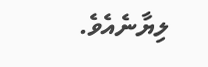ލިޔާނެއެވެ.